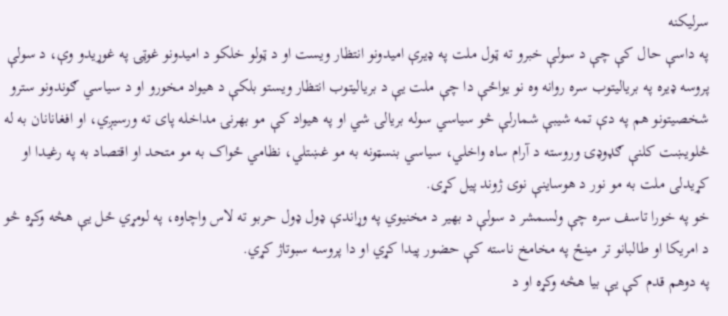سرليکنه
په داسې حال کې چې د سولې خبرو ته ټول ملت په ډیرې امیدونو انتظار ویست او د ټولو خلکو د امیدونو غوټۍ په غوړیدو وې، د سولې پروسه ډیره په بریالیتوب سره روانه وه نو یواځې دا چې ملت یې د بریالیتوب انتظار ویستو بلکې د هیواد مخورو او د سیاسي ګوندونو سترو شخصیتونو هم په دې تمه شیبې شمارلې څو سیاسي سوله بریالۍ شي او په هیواد کې مو بهرنۍ مداخله پای ته ورسیږي، او افغانانان به له څلویښت کلنې ګډوډۍ وروسته د آرام ساه واخلي، سیاسي بنسټونه به مو غښتلي، نظامي ځواک به مو متحد او اقتصاد به په رغیدا او کړیدلی ملت به مو نور د هوساینې نوی ژوند پیل کړی.
خو په خورا تاسف سره چې ولسمشر د سولې د بهیر د مخنیوي په وړاندې ډول ډول حربو ته لاس واچاوه، په لومړي ځل یې هڅه وکړه څو د امریکا او طالبانو تر مینځ په مخامخ ناسته کې حضور پیدا کړي او دا پروسه سبوتاژ کړي.
په دوهم قدم کې یې بیا هڅه وکړه او د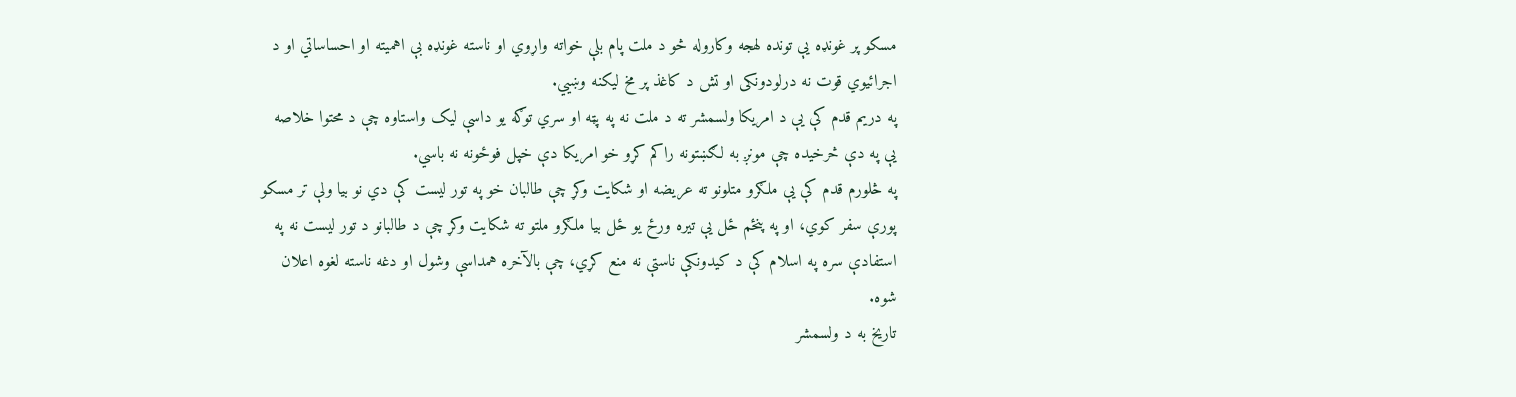مسکو پر غونډه یې تونده لهجه وکاروله څو د ملت پام بلې خواته واړوي او ناسته غونډه بې اهمیته او احساساتي او د اجرائیوي قوت نه درلودونکی او تش د کاغذ پر مخ لیکنه وښیي.
په دریم قدم کې یې د امریکا ولسمشر ته د ملت نه په پټه او سري توګه یو داسې لیک واستاوه چې د محتوا خلاصه یې په دې څرخیده چې مونږ به لګښتونه راکم کړو خو امریکا دې خپل فوځونه نه باسي.
په څلورم قدم کې یې ملګرو متلونو ته عریضه او شکایت وکړ چې طالبان خو په تور لیست کې دي نو بیا ولې تر مسکو پورې سفر کوي، او په پنځم ځل یې تیره ورځ یو ځل بیا ملګرو ملتو ته شکایت وکړ چې د طالبانو د تور لیست نه په استفادې سره په اسلام کې د کیدونکې ناستې نه منع کړي، چې بالآخره همداسې وشول او دغه ناسته لغوه اعلان شوه.
تاریخ به د ولسمشر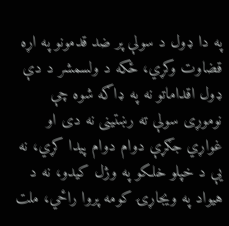په دا ډول د سولې پر ضد قدمونو په اړه قضاوت وکړي، ځکه د ولسمشر د دې ډول اقداماتو نه په ډاګه شوه چې نوموړی سولې ته رښتینی نه دی او غواړي جګړې دوام دوام پیدا کړي، نه یې د خپلو خلکو په وژل کیدو، نه د هیواد په ویجاړۍ کومه پروا راځي، ملت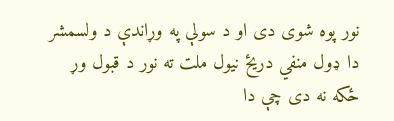نور پوه شوی دی او د سولې په وړاندې د ولسمشر دا ډول منفي دریځ نیول ملت ته نور د قبول وړ ځکه نه دی چې دا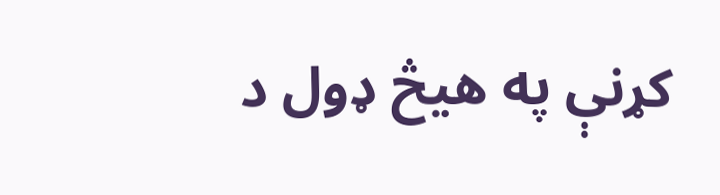کړنې په هیڅ ډول د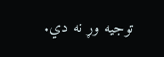توجیه وړ نه دي.